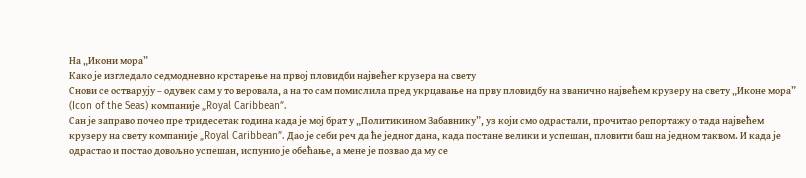На „Икони мора”
Како је изгледало седмодневно крстарење на првој пловидби највећег крузера на свету
Снови се остварују – одувек сам у то веровала, а на то сам помислила пред укрцавање на прву пловидбу на званично највећем крузеру на свету „Иконе мора” (Icon of the Seas) компаније „Royal Caribbean”.
Сан је заправо почео пре тридесетак година када је мој брат у „Политикином Забавнику”, уз који смо одрастали, прочитао репортажу о тада највећем крузеру на свету компаније „Royal Caribbean”. Дао је себи реч да ће једног дана, када постане велики и успешан, пловити баш на једном таквом. И када је одрастао и постао довољно успешан, испунио је обећање, а мене је позвао да му се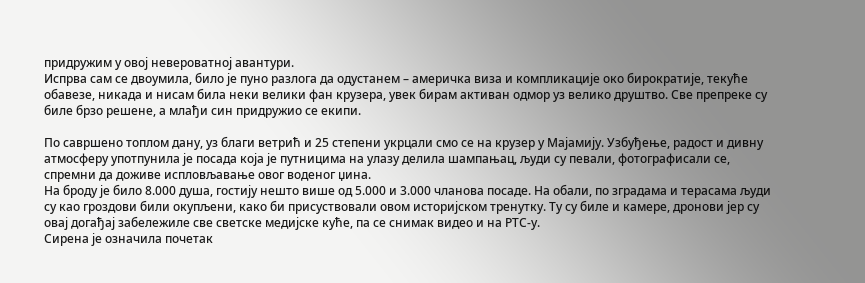придружим у овој невероватној авантури.
Испрва сам се двоумила, било је пуно разлога да одустанем – америчка виза и компликације око бирократије, текуће обавезе, никада и нисам била неки велики фан крузера, увек бирам активан одмор уз велико друштво. Све препреке су биле брзо решене, а млађи син придружио се екипи.

По савршено топлом дану, уз благи ветрић и 25 степени укрцали смо се на крузер у Мајамију. Узбуђење, радост и дивну атмосферу употпунила је посада која је путницима на улазу делила шампањац, људи су певали, фотографисали се, спремни да доживе испловљавање овог воденог џина.
На броду је било 8.000 душа, гостију нешто више од 5.000 и 3.000 чланова посаде. На обали, по зградама и терасама људи су као гроздови били окупљени, како би присуствовали овом историјском тренутку. Ту су биле и камере, дронови јер су овај догађај забележиле све светске медијске куће, па се снимак видео и на РТС-у.
Сирена је означила почетак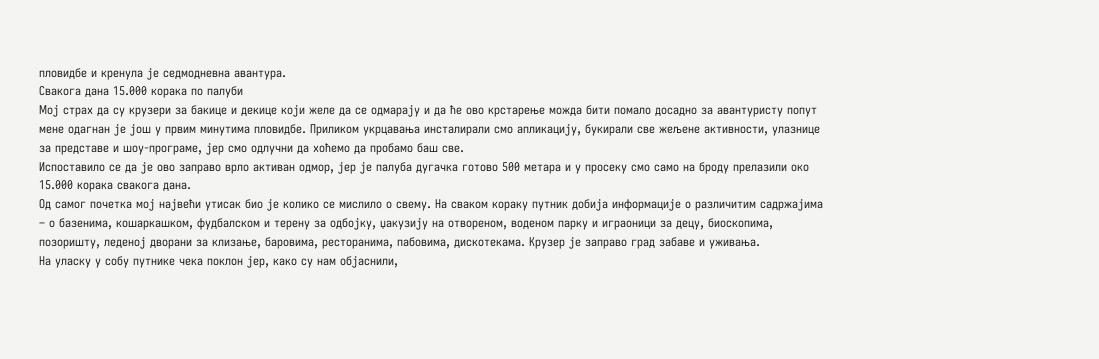пловидбе и кренула је седмодневна авантура.
Свакога дана 15.000 корака по палуби
Мој страх да су крузери за бакице и декице који желе да се одмарају и да ће ово крстарење можда бити помало досадно за авантуристу попут мене одагнан је још у првим минутима пловидбе. Приликом укрцавања инсталирали смо апликацију, букирали све жељене активности, улазнице за представе и шоу-програме, јер смо одлучни да хоћемо да пробамо баш све.
Испоставило се да је ово заправо врло активан одмор, јер је палуба дугачка готово 500 метара и у просеку смо само на броду прелазили око 15.000 корака свакога дана.
Од самог почетка мој највећи утисак био је колико се мислило о свему. На сваком кораку путник добија информације о различитим садржајима – о базенима, кошаркашком, фудбалском и терену за одбојку, џакузију на отвореном, воденом парку и играоници за децу, биоскопима, позоришту, леденој дворани за клизање, баровима, ресторанима, пабовима, дискотекама. Крузер је заправо град забаве и уживања.
На уласку у собу путнике чека поклон јер, како су нам објаснили,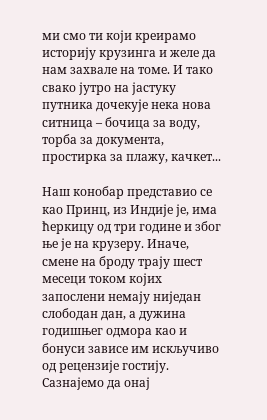ми смо ти који креирамо историју крузинга и желе да нам захвале на томе. И тако свако јутро на јастуку путника дочекује нека нова ситница – бочица за воду, торба за документа, простирка за плажу, качкет...

Наш конобар представио се као Принц, из Индије је, има ћеркицу од три године и због ње је на крузеру. Иначе, смене на броду трају шест месеци током којих запослени немају ниједан слободан дан, а дужина годишњег одмора као и бонуси зависе им искључиво од рецензије гостију. Сазнајемо да онај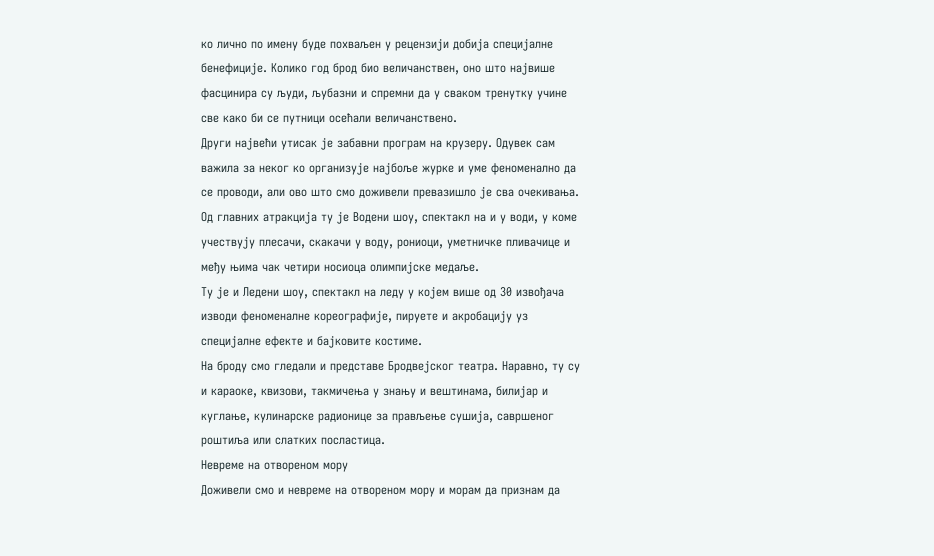ко лично по имену буде похваљен у рецензији добија специјалне бенефиције. Колико год брод био величанствен, оно што највише фасцинира су људи, љубазни и спремни да у сваком тренутку учине све како би се путници осећали величанствено.
Други највећи утисак је забавни програм на крузеру. Одувек сам важила за неког ко организује најбоље журке и уме феноменално да се проводи, али ово што смо доживели превазишло је сва очекивања. Од главних атракција ту је Водени шоу, спектакл на и у води, у коме учествују плесачи, скакачи у воду, рониоци, уметничке пливачице и међу њима чак четири носиоца олимпијске медаље.
Ту је и Ледени шоу, спектакл на леду у којем више од 30 извођача изводи феноменалне кореографије, пируете и акробацију уз специјалне ефекте и бајковите костиме.
На броду смо гледали и представе Бродвејског театра. Наравно, ту су и караоке, квизови, такмичења у знању и вештинама, билијар и куглање, кулинарске радионице за прављење сушија, савршеног роштиља или слатких посластица.
Невреме на отвореном мору
Доживели смо и невреме на отвореном мору и морам да признам да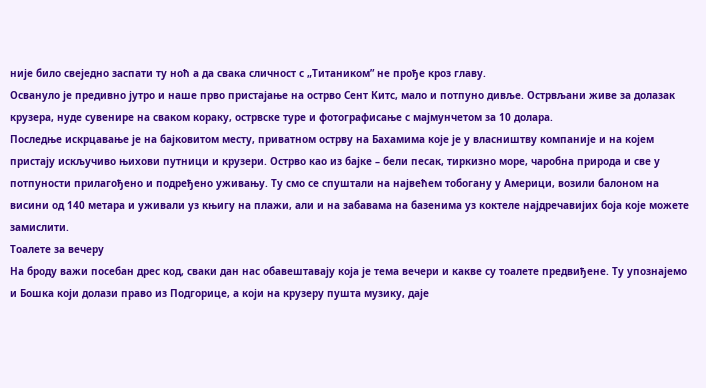није било свеједно заспати ту ноћ а да свака сличност с „Титаником” не прође кроз главу.
Освануло је предивно јутро и наше прво пристајање на острво Сент Китс, мало и потпуно дивље. Острвљани живе за долазак крузера, нуде сувенире на сваком кораку, острвске туре и фотографисање с мајмунчетом за 10 долара.
Последње искрцавање је на бајковитом месту, приватном острву на Бахамима које је у власништву компаније и на којем пристају искључиво њихови путници и крузери. Острво као из бајке – бели песак, тиркизно море, чаробна природа и све у потпуности прилагођено и подређено уживању. Ту смо се спуштали на највећем тобогану у Америци, возили балоном на висини од 140 метара и уживали уз књигу на плажи, али и на забавама на базенима уз коктеле најдречавијих боја које можете замислити.
Тоалете за вечеру
На броду важи посебан дрес код, сваки дан нас обавештавају која је тема вечери и какве су тоалете предвиђене. Ту упознајемо и Бошка који долази право из Подгорице, а који на крузеру пушта музику, даје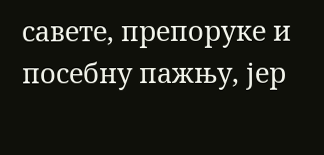савете, препоруке и посебну пажњу, јер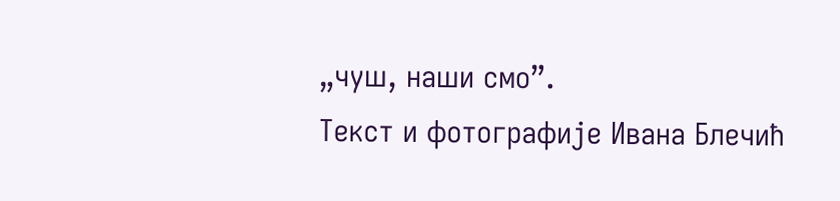„чуш, наши смо”.
Текст и фотографије Ивана Блечић